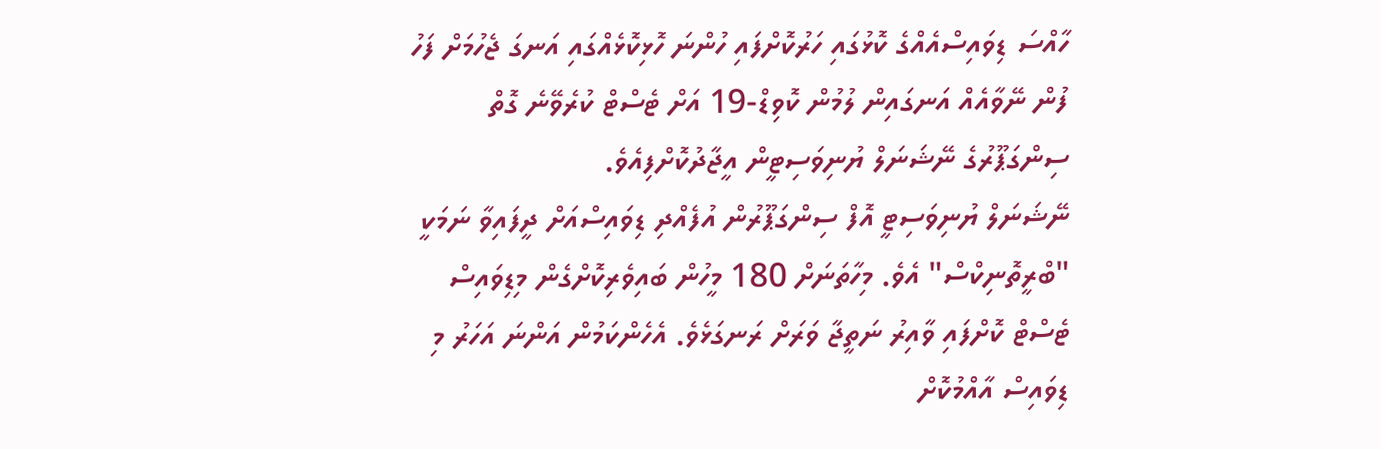ހާއްސަ ޑިވައިސްއެއްގެ ކޮޅުގައި ހަރުކޮށްފައި ހުންނަ ހޮޅިކޮޅެއްގައި އަނގަ ޖެހުމަށް ފަހު ފުން ނޭވާއެއް އަނގައިން ލުމުން ކޮވިޑް-19 އަށް ޓެސްޓް ކުރެވޭނެ ގޮތް ސިންގަޕޫރުގެ ނޭޝަނަލް ޔުނިވަސިޓީން އީޖާދުކޮށްފިއެވެ.
ނޭޝަނަލް ޔުނިވަސިޓީ އޮފް ސިންގަޕޫރުން އުފެއްދި ޑިވައިސްއަށް ދީފައިވާ ނަމަކީ "ބްރީތޮނިކްސް" އެވެ. މިހާތަނަށް 180 މީހުން ބައިވެރިކޮށްގެން މިޑިވައިސް ޓެސްޓް ކޮށްފައި ވާއިރު ނަތީޖާ ވަރަށް ރަނގަޅެވެ. އެހެންކަމުން އަންނަ އަހަރު މި ޑިވައިސް އާއްމުކޮށް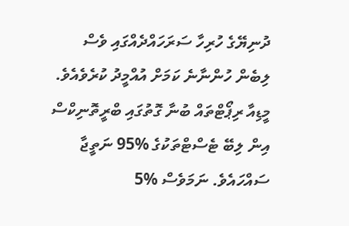ދުނިޔޭގެ ހުރިހާ ސަރަހައްދެއްގައި ވެސް ލިބެން ހުންނާނެ ކަމަށް އުއްމީދު ކުރެވެއެވެ.
މީޑިއާ ރިޕޯޓްތައް ބުނާ ގޮތުގައި ބްރީތޮނިކްސް އިން ލިބޭ ޓެސްޓްތަކުގެ %95 ނަތީޖާ ސައްހައެވެ. ނަމަވެސް %5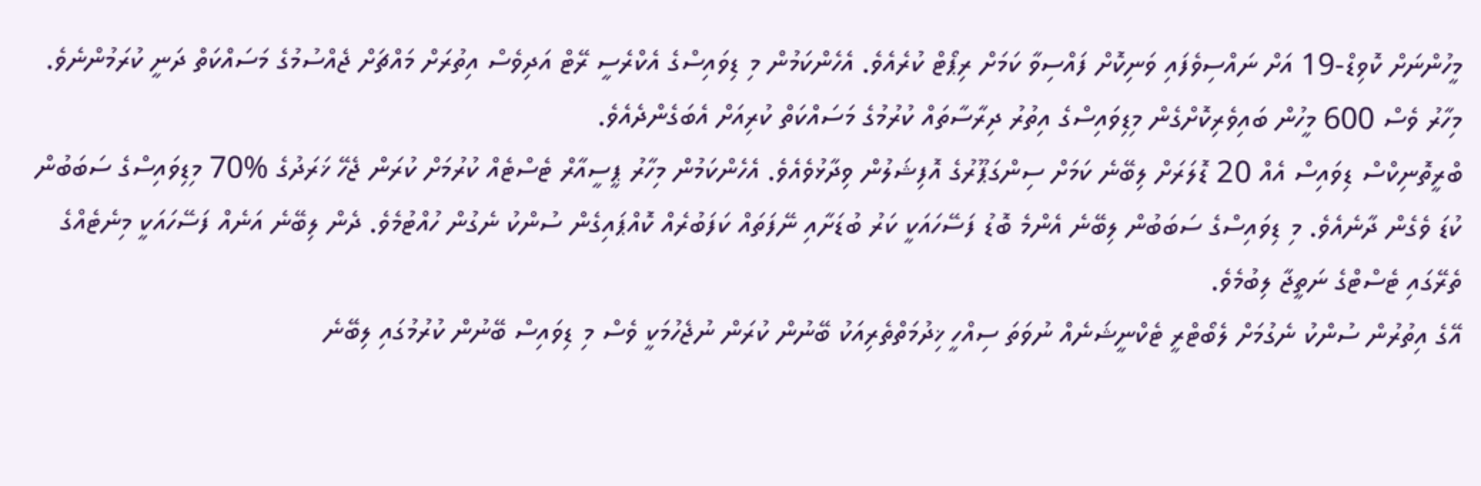މީހުންނަށް ކޮވިޑް-19 އަށް ނައްސިވެފައި ވަނިކޮށް ފައްސިވާ ކަމަށް ރިޕޯޓް ކުރެއެވެ. އެހެންކަމުން މި ޑިވައިސްގެ އެކްރެސީ ރޭޓް އަދިވެސް އިތުރަށް މައްޗަށް ޖެއްސުމުގެ މަސައްކަތް ދަނީ ކުރަމުންނެވެ.
މިހާރު ވެސް 600 މީހުން ބައިވެރިކޮށްގެން މިޑިވައިސްގެ އިތުރު ދިރާސާތައް ކުރުމުގެ މަސައްކަތް ކުރިއަށް އެބަގެންދެއެވެ.
ބްރީތޮނިކްސް ޑިވައިސް އެއް 20 ޑޮލަރަށް ލިބޭނެ ކަމަށް ސިންގަޕޫރުގެ އޮފިޝަލުން ވިދާޅުވެއެވެ. އެހެންކަމުން މިހާރު ޕީސީއާރް ޓެސްޓެއް ކުރުމަށް ކުރަން ޖެހޭ ޚަރަދުގެ %70 މިޑިވައިސްގެ ސަބަބުން ކުޑަ ވެގެން ދާނެއެވެ. މި ޑިވައިސްގެ ސަބަބުން ލިބޭނެ އެންމެ ބޮޑު ފަސޭހައަކީ ކަރު ބުޑަށާއި ނޭފަތައް ކަފަބުރެއް ކޮއްޕައިގެން ސުންކު ނެގުން ހުއްޓުމެވެ. ދެން ލިބޭނެ އަނެއް ފަސޭހައަކީ މިނެޓެއްގެ ތެރޭގައި ޓެސްޓްގެ ނަތީޖާ ލިބުމެވެ.
އޭގެ އިތުރުން ސުންކު ނެގުމަށް ލެބޯޓްރީ ޓެކްނީޝަނެއް ނުވަތަ ސިއްހީ ޚިދުމަތްތެރިއަކު ބޭނުން ކުރަން ނުޖެހުމަކީ ވެސް މި ޑިވައިސް ބޭނުން ކުރުމުގައި ލިބޭނެ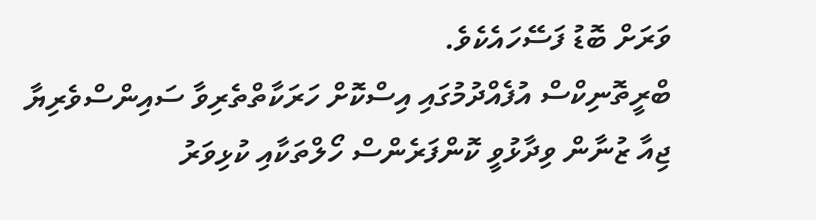ވަރަށް ބޮޑު ފަސޭހައެކެވެ.
ބްރީތޮނިކްސް އުފެއްދުމުގައި އިސްކޮށް ހަރަކާތްތެރިވާ ސައިންސްވެރިޔާ ޖިއާ ޒުނާން ވިދާޅުވީ ކޮންފަރެންސް ހޯލްތަކާއި ކުޅިވަރު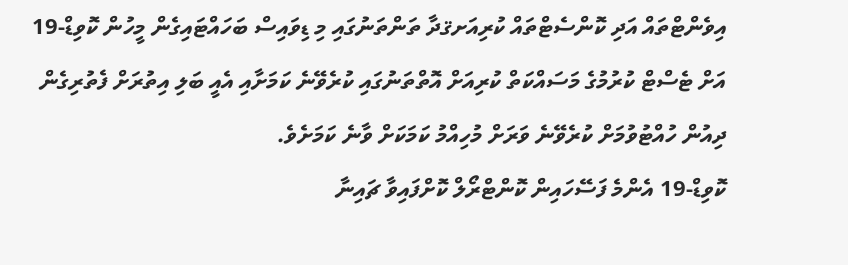އިވެންޓްތައް އަދި ކޮންސެޓްތައް ކުރިއަށޤދާ ތަންތަނުގައި މި ޑިވައިސް ބަހައްޓައިގެން މީހުން ކޮވިޑް-19 އަށް ޓެސްޓް ކުރުމުގެ މަސައްކަތް ކުރިއަށް އޮތްތަނުގައި ކުރެވޭނެ ކަމަށާއި އެއީ ބަލި އިތުރަށް ފެތުރިގެން ދިއުން ހުއްޓުވުމަށް ކުރެވޭނެ ވަރަށް މުހިއްމު ކަމަކަށް ވާނެ ކަމަށެވެ.
ކޮވިޑް-19 އެންމެ ފަސޭހައިން ކޮންޓްރޯލް ކޮށްފައިވާ ޗައިނާ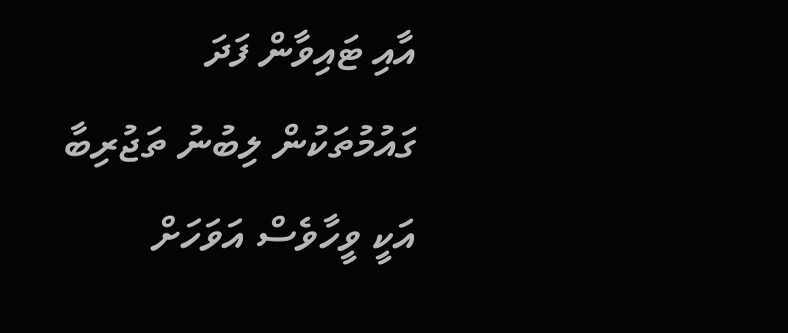އާއި ޓައިވާން ފަދަ ގައުމުތަކުން ލިބުނު ތަޖުރިބާ އަކީ ވީހާވެސް އަވަހަށް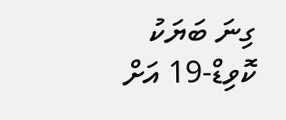ގިނަ ބަޔަކު ކޮވިޑް-19 އަށް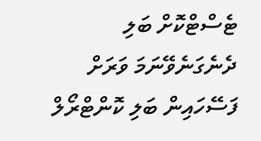ޓެސްޓްކޮށް ބަލި ދެނެގަނެވޭނަމަ ވަރަށް ފަސޭހައިން ބަލި ކޮންޓްރޯލް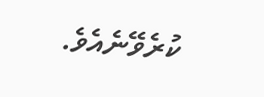ކުރެވޭނެއެވެ.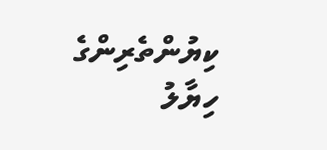ކިޔުންތެރިންގެ ހިޔާލު